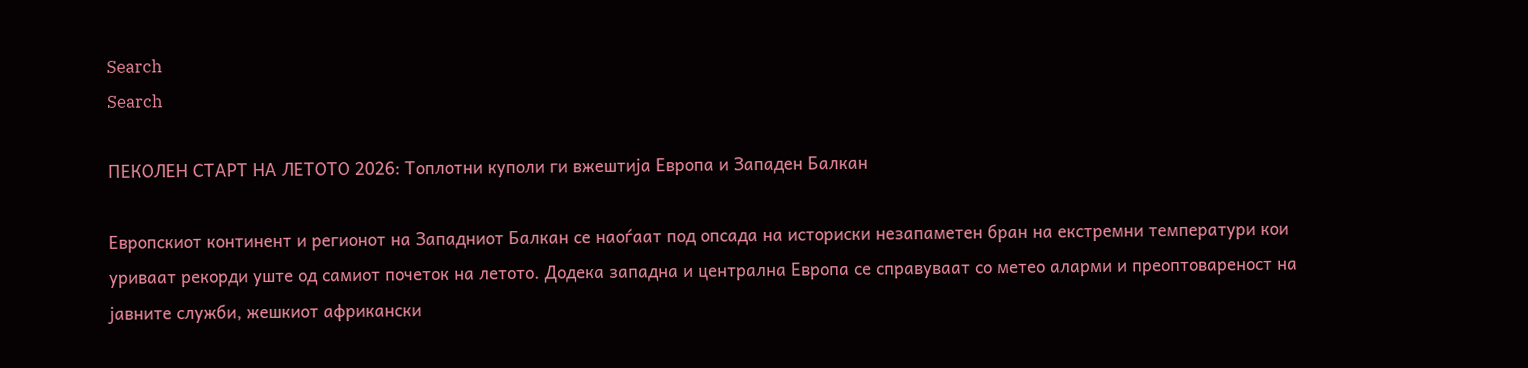Search
Search

ПЕКОЛЕН СТАРТ НА ЛЕТОТО 2026: Топлотни куполи ги вжештија Европа и Западен Балкан

Европскиот континент и регионот на Западниот Балкан се наоѓаат под опсада на историски незапаметен бран на екстремни температури кои уриваат рекорди уште од самиот почеток на летото. Додека западна и централна Европа се справуваат со метео аларми и преоптовареност на јавните служби, жешкиот африкански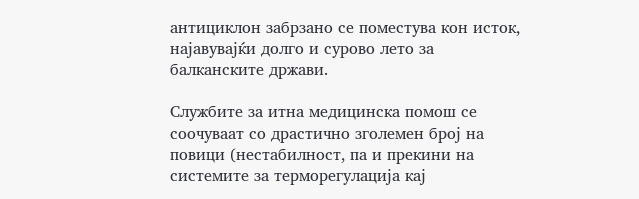антициклон забрзано се поместува кон исток, најавувајќи долго и сурово лето за балканските држави.

Службите за итна медицинска помош се соочуваат со драстично зголемен број на повици (нестабилност, па и прекини на системите за терморегулација кај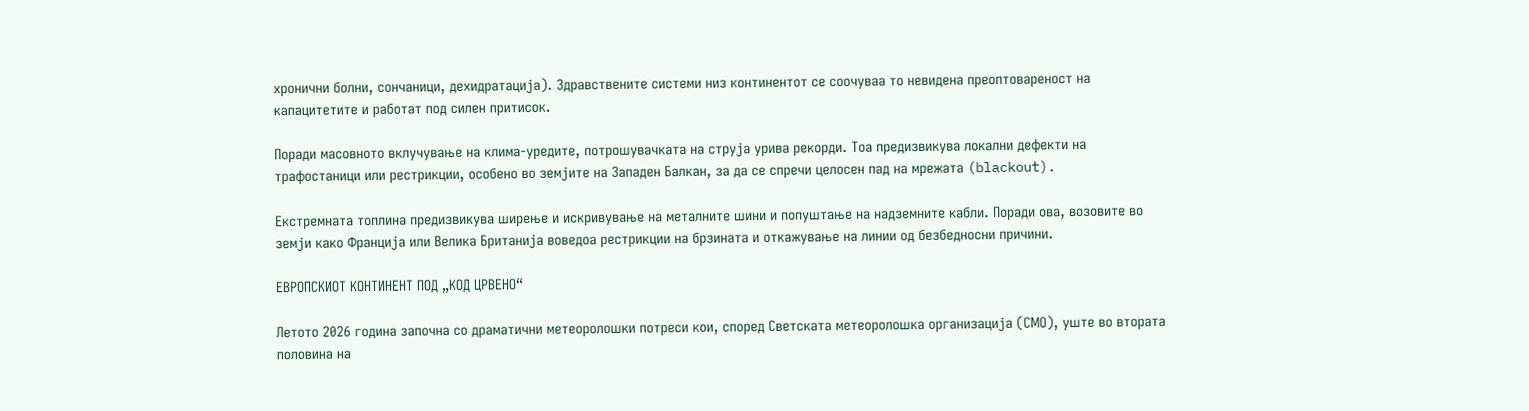хронични болни, сончаници, дехидратација). Здравствените системи низ континентот се соочуваа то невидена преоптовареност на капацитетите и работат под силен притисок.

Поради масовното вклучување на клима-уредите, потрошувачката на струја урива рекорди. Тоа предизвикува локални дефекти на трафостаници или рестрикции, особено во земјите на Западен Балкан, за да се спречи целосен пад на мрежата (blackout).

Екстремната топлина предизвикува ширење и искривување на металните шини и попуштање на надземните кабли. Поради ова, возовите во земји како Франција или Велика Британија воведоа рестрикции на брзината и откажување на линии од безбедносни причини.

ЕВРОПСКИОТ КОНТИНЕНТ ПОД „КОД ЦРВЕНО“

Летото 2026 година започна со драматични метеоролошки потреси кои, според Светската метеоролошка организација (СМО), уште во втората половина на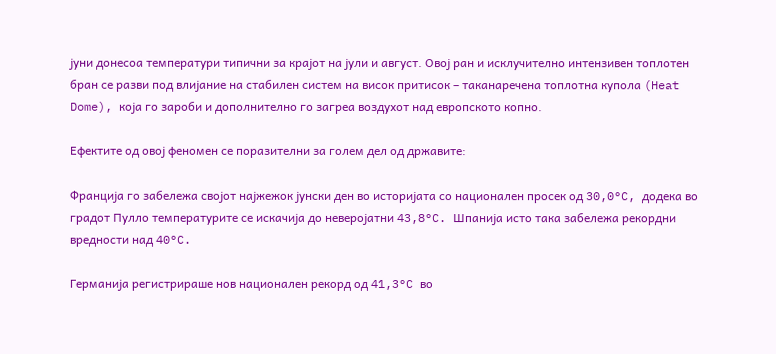јуни донесоа температури типични за крајот на јули и август. Овој ран и исклучително интензивен топлотен бран се разви под влијание на стабилен систем на висок притисок – таканаречена топлотна купола (Heat Dome), која го зароби и дополнително го загреа воздухот над европското копно.

Ефектите од овој феномен се поразителни за голем дел од државите:

Франција го забележа својот најжежок јунски ден во историјата со национален просек од 30,0°C, додека во градот Пулло температурите се искачија до неверојатни 43,8°C. Шпанија исто така забележа рекордни вредности над 40°C.

Германија регистрираше нов национален рекорд од 41,3°C во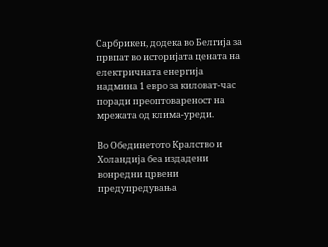Сарбрикен, додека во Белгија за првпат во историјата цената на електричната енергија надмина 1 евро за киловат-час поради преоптовареност на мрежата од клима-уреди.

Во Обединетото Кралство и Холандија беа издадени вонредни црвени предупредувања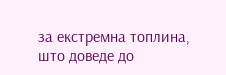за екстремна топлина, што доведе до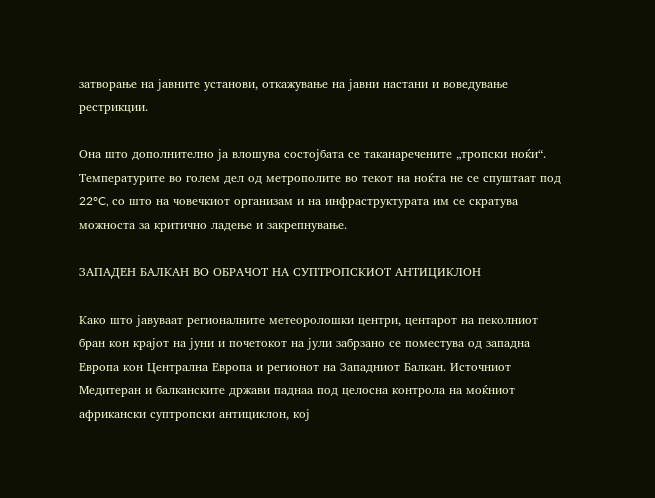затворање на јавните установи, откажување на јавни настани и воведување рестрикции.

Она што дополнително ја влошува состојбата се таканаречените „тропски ноќи“. Температурите во голем дел од метрополите во текот на ноќта не се спуштаат под 22°C, со што на човечкиот организам и на инфраструктурата им се скратува можноста за критично ладење и закрепнување.

ЗАПАДЕН БАЛКАН ВО ОБРАЧОТ НА СУПТРОПСКИОТ АНТИЦИКЛОН

Како што јавуваат регионалните метеоролошки центри, центарот на пеколниот бран кон крајот на јуни и почетокот на јули забрзано се поместува од западна Европа кон Централна Европа и регионот на Западниот Балкан. Источниот Медитеран и балканските држави паднаа под целосна контрола на моќниот африкански суптропски антициклон, кој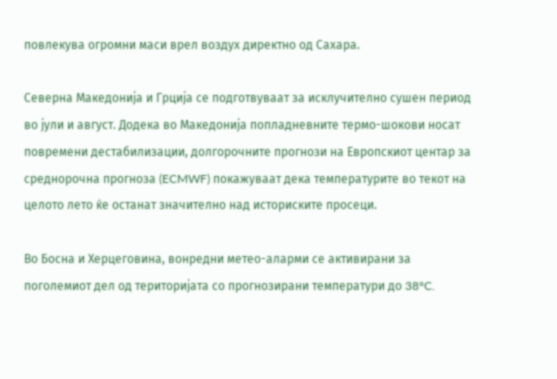повлекува огромни маси врел воздух директно од Сахара.

Северна Македонија и Грција се подготвуваат за исклучително сушен период во јули и август. Додека во Македонија попладневните термо-шокови носат повремени дестабилизации, долгорочните прогнози на Европскиот центар за среднорочна прогноза (ECMWF) покажуваат дека температурите во текот на целото лето ќе останат значително над историските просеци.

Во Босна и Херцеговина, вонредни метео-аларми се активирани за поголемиот дел од територијата со прогнозирани температури до 38°C.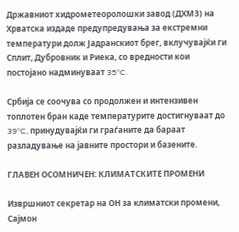Државниот хидрометеоролошки завод (ДХМЗ) на Хрватска издаде предупредувања за екстремни температури долж Јадранскиот брег, вклучувајќи ги Сплит, Дубровник и Риека, со вредности кои постојано надминуваат 35°C.

Србија се соочува со продолжен и интензивен топлотен бран каде температурите достигнуваат до 39°C, принудувајќи ги граѓаните да бараат разладување на јавните простори и базените.

ГЛАВЕН ОСОМНИЧЕН: КЛИМАТСКИТЕ ПРОМЕНИ

Извршниот секретар на ОН за климатски промени, Сајмон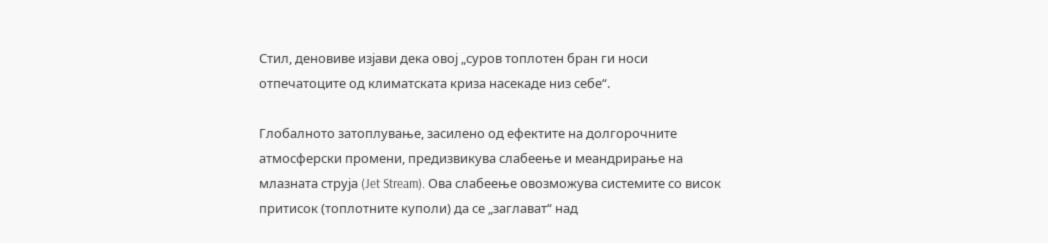Стил, деновиве изјави дека овој „суров топлотен бран ги носи отпечатоците од климатската криза насекаде низ себе“.

Глобалното затоплување, засилено од ефектите на долгорочните атмосферски промени, предизвикува слабеење и меандрирање на млазната струја (Jet Stream). Ова слабеење овозможува системите со висок притисок (топлотните куполи) да се „заглават“ над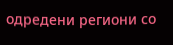одредени региони со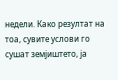недели. Како резултат на тоа, сувите услови го сушат земјиштето, ја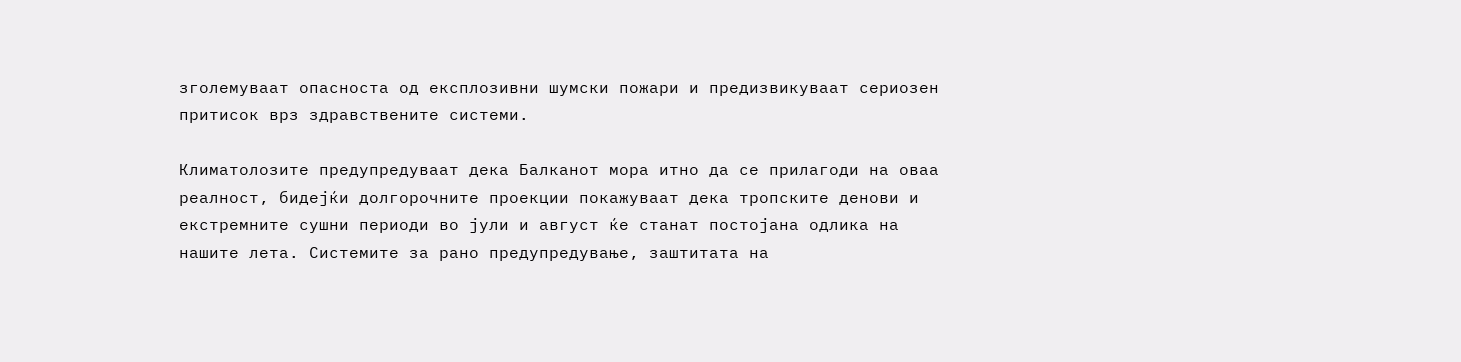зголемуваат опасноста од експлозивни шумски пожари и предизвикуваат сериозен притисок врз здравствените системи.

Климатолозите предупредуваат дека Балканот мора итно да се прилагоди на оваа реалност, бидејќи долгорочните проекции покажуваат дека тропските денови и екстремните сушни периоди во јули и август ќе станат постојана одлика на нашите лета. Системите за рано предупредување, заштитата на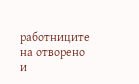работниците на отворено и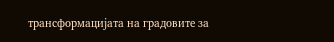трансформацијата на градовите за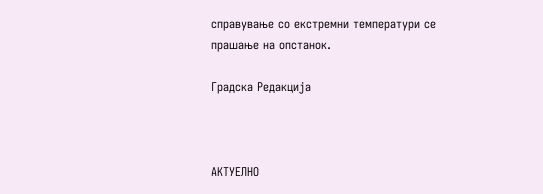справување со екстремни температури се прашање на опстанок.

Градска Редакција



АКТУЕЛНО